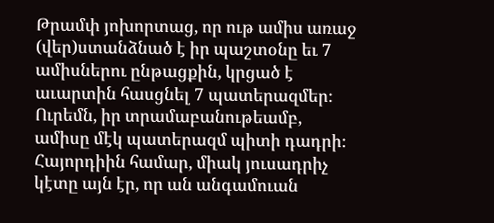Թրամփ յոխորտաց, որ ութ ամիս առաջ (վեր)ստանձնած է իր պաշտօնը եւ 7 ամիսներու ընթացքին, կրցած է աւարտին հասցնել 7 պատերազմեր։ Ուրեմն, իր տրամաբանութեամբ, ամիսը մէկ պատերազմ պիտի դադրի։ Հայորդիին համար, միակ յուսադրիչ կէտը այն էր, որ ան անգամուան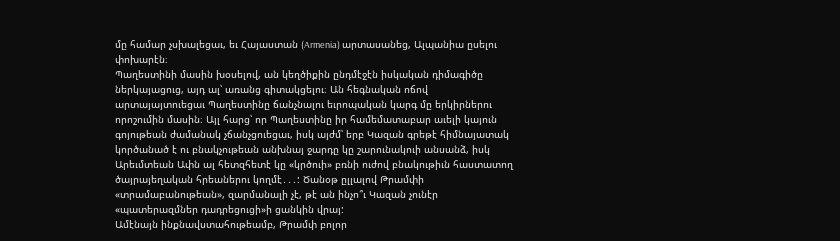մը համար չսխալեցաւ, եւ Հայաստան (Armenia) արտասանեց, Ալպանիա ըսելու փոխարէն։
Պաղեստինի մասին խօսելով, ան կեղծիքին ընդմէջէն իսկական դիմագիծը ներկայացուց, այդ ալ՝ առանց գիտակցելու։ Ան հեգնական ոճով արտայայտուեցաւ Պաղեստինը ճանչնալու եւրոպական կարգ մը երկիրներու որոշումին մասին։ Այլ հարց՝ որ Պաղեստինը իր համեմատաբար աւելի կայուն գոյութեան ժամանակ չճանչցուեցաւ, իսկ այժմ՝ երբ Կազան գրեթէ հիմնայատակ կործանած է ու բնակչութեան անխնայ ջարդը կը շարունակուի անսանձ, իսկ Արեւմտեան Ափն ալ հետզհետէ կը «կրծուի» բռնի ուժով բնակութիւն հաստատող ծայրայեղական հրեաներու կողմէ․․․: Ծանօթ ըլլալով Թրամփի «տրամաբանութեան», զարմանալի չէ, թէ ան ինչո՞ւ Կազան չունէր «պատերազմներ դադրեցուցի»ի ցանկին վրայ:
Ամէնայն ինքնավստահութեամբ, Թրամփ բոլոր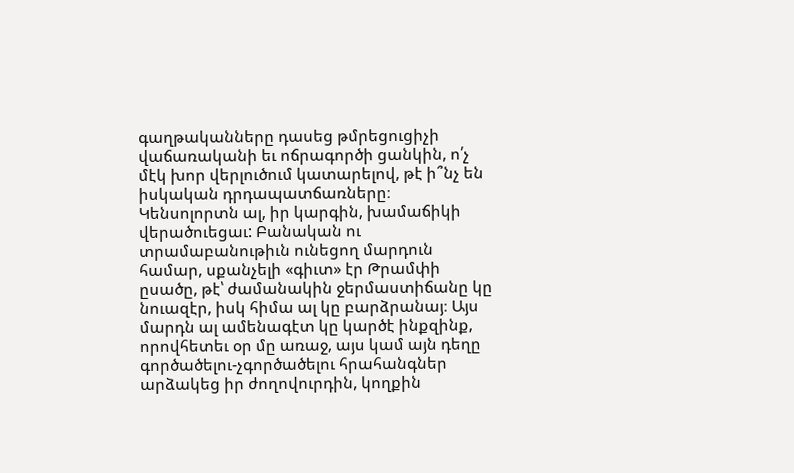գաղթականները դասեց թմրեցուցիչի վաճառականի եւ ոճրագործի ցանկին, ո՛չ մէկ խոր վերլուծում կատարելով, թէ ի՞նչ են իսկական դրդապատճառները։ Կենսոլորտն ալ, իր կարգին, խամաճիկի վերածուեցաւ: Բանական ու տրամաբանութիւն ունեցող մարդուն համար, սքանչելի «գիւտ» էր Թրամփի ըսածը, թէ՝ ժամանակին ջերմաստիճանը կը նուազէր, իսկ հիմա ալ կը բարձրանայ։ Այս մարդն ալ ամենագէտ կը կարծէ ինքզինք, որովհետեւ օր մը առաջ, այս կամ այն դեղը գործածելու-չգործածելու հրահանգներ արձակեց իր ժողովուրդին, կողքին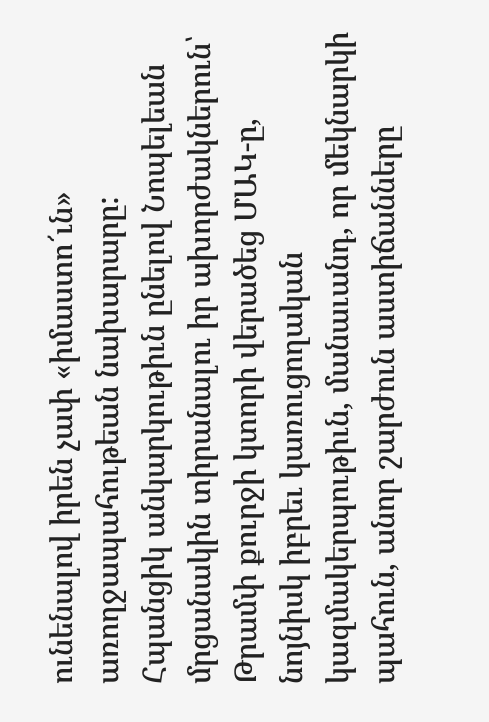ունենալով իրեն չափ «իմաստո՜ւն» առողջապահութեան նախարարը:
Հպանցիկ անկարկութիւն ընելով Նոպելեան մրցանակին տիրանալու իր ախորժակներուն՝ Թրամփ քուրջի կտորի վերածեց ՄԱԿ-ը, նոյնիսկ իբրեւ կառուցողական կազմակերպութիւն, մանաւանդ, որ մեկնարկի պահուն, անոր շարժուն աստիճանները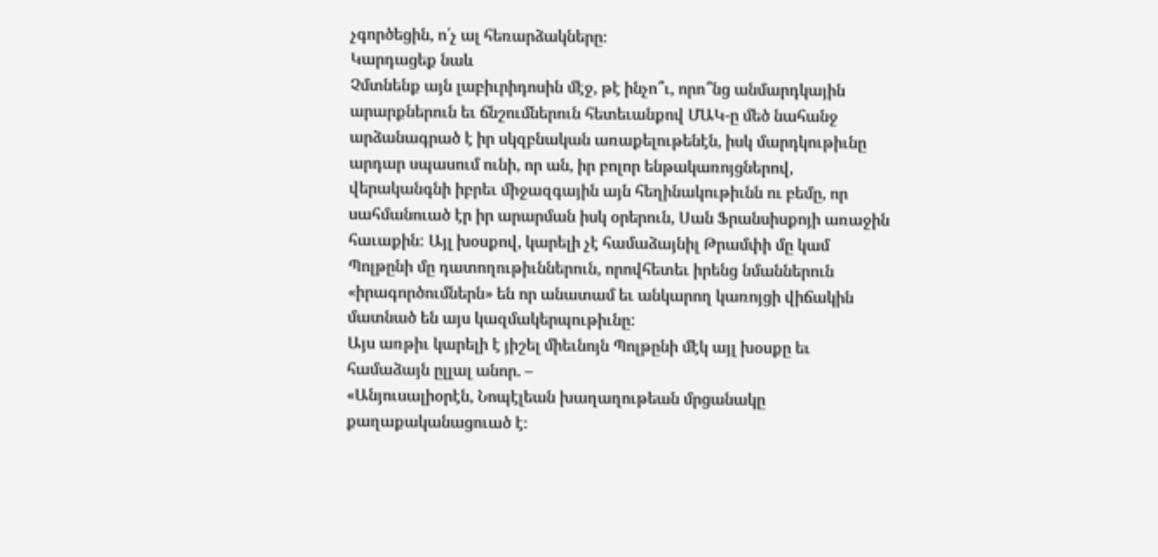չգործեցին, ո՛չ ալ հեռարձակները։
Կարդացեք նաև
Չմտնենք այն լաբիւրիդոսին մէջ, թէ ինչո՞ւ, որո՞նց անմարդկային արարքներուն եւ ճնշումներուն հետեւանքով ՄԱԿ-ը մեծ նահանջ արձանագրած է իր սկզբնական առաքելութենէն, իսկ մարդկութիւնը արդար սպասում ունի, որ ան, իր բոլոր ենթակառոյցներով, վերականգնի իբրեւ միջազգային այն հեղինակութիւնն ու բեմը, որ սահմանուած էր իր արարման իսկ օրերուն, Սան Ֆրանսիսքոյի առաջին հաւաքին: Այլ խօսքով, կարելի չէ համաձայնիլ Թրամփի մը կամ Պոլթընի մը դատողութիւններուն, որովհետեւ իրենց նմաններուն «իրագործումներն» են որ անատամ եւ անկարող կառոյցի վիճակին մատնած են այս կազմակերպութիւնը:
Այս առթիւ կարելի է յիշել միեւնոյն Պոլթընի մէկ այլ խօսքը եւ համաձայն ըլլալ անոր. –
«Անյուսալիօրէն, Նոպէլեան խաղաղութեան մրցանակը քաղաքականացուած է։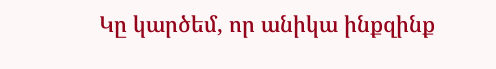Կը կարծեմ, որ անիկա ինքզինք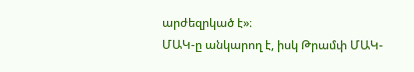արժեզրկած է»։
ՄԱԿ-ը անկարող է, իսկ Թրամփ ՄԱԿ-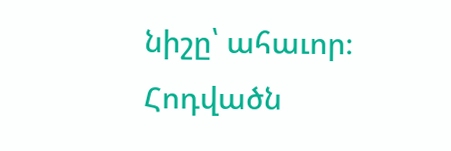նիշը՝ ահաւոր։
Հոդվածն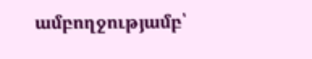ամբողջությամբ՝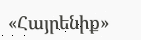«Հայրենիք»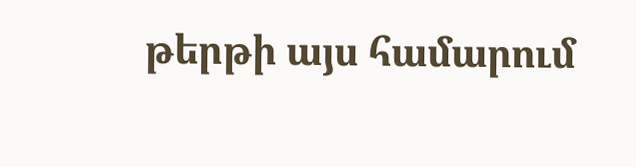թերթի այս համարում